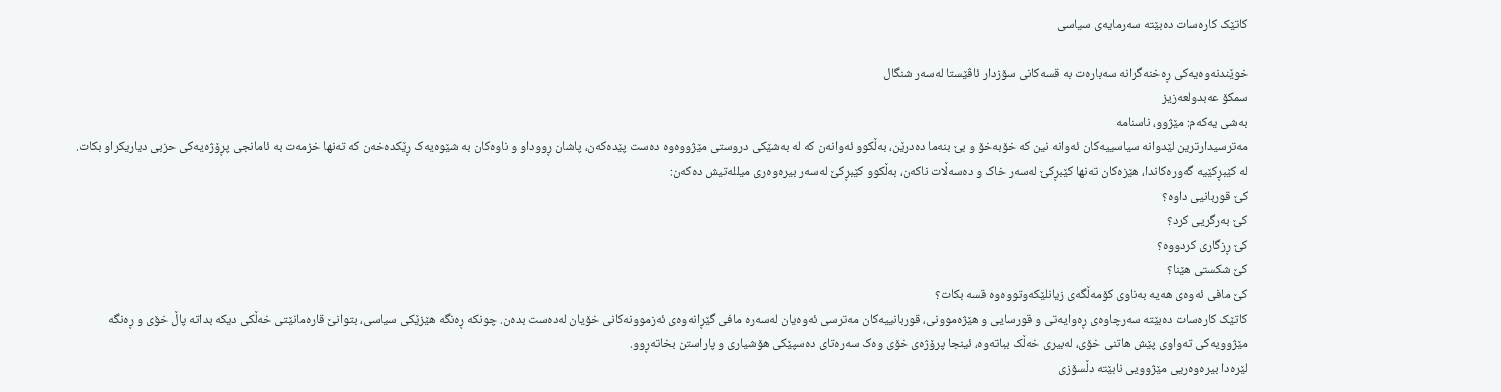کاتێک کارەسات دەبێتە سەرمایەی سیاسی

خوێندنەوەیەکی ڕەخنەگرانە سەبارەت بە قسەکانی سۆزدار ئاڤێستا لەسەر شنگال
سمکۆ عەبدولعەزیز
بەشی یەکەم: مێژوو، ناسنامە
مەترسیدارترین لێدوانە سیاسییەکان ئەوانە نین کە خۆبەخۆ و بێ بنەما دەدرێن، بەڵکوو ئەوانەن کە لە بەشێکی دروستی مێژووەوە دەست پێدەکەن، پاشان ڕووداو و ناوەکان بە شێوەیەک ڕێکدەخەن کە تەنها خزمەت بە ئامانجی پڕۆژەیەکی حزبی دیاریکراو بکات.
لە کێبڕکێیە گەورەکاندا، هێزەکان تەنها کێبڕکێ لەسەر خاک و دەسەڵات ناکەن، بەڵکوو کێبڕکێ لەسەر بیرەوەری میللەتیش دەکەن:
کێ قوربانیی داوە؟
کێ بەرگریی کرد؟
کێ ڕزگاری کردووە؟
کێ شکستی هێنا؟
کێ مافی ئەوەی هەیە بەناوی کۆمەڵگەی زیانلێکەوتووەوە قسە بکات؟
کاتێک کارەسات دەبێتە سەرچاوەی ڕەوایەتی و قورسایی و هێژەموونی، قوربانییەکان مەترسی ئەوەیان لەسەرە مافی گێڕانەوەی ئەزموونەکانی خۆیان لەدەست بدەن. چونکە ڕەنگە هێزێکی سیاسی، بتوانێ قارەمانێتی خەڵکی دیکە بداتە پاڵ خۆی و ڕەنگە مێژوویەکی تەواوی پێش هاتنی خۆی، لەبیری خەڵک بباتەوە، ئینجا پرۆژەی خۆی وەک سەرەتای دەسپێکی هۆشیاری و پاراستن بخاتەڕوو.
لێرەدا بیرەوەریی مێژوویی نابێتە دڵسۆزی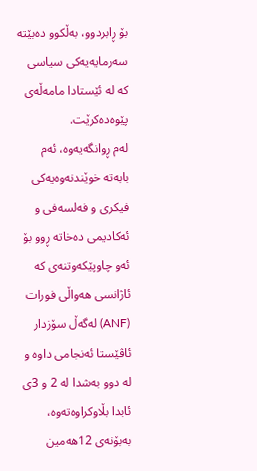بۆ ڕابردوو، بەڵکوو دەبێتە سەرمایەیەکی سیاسی کە لە ئێستادا مامەڵەی پێوەدەکرێت.
لەم ڕوانگەیەوە، ئەم بابەتە خوێندنەوەیەکی فیکری و فەلسەفی و ئەکادیمی دەخاتە ڕوو بۆ ئەو چاوپێکەوتنەی کە ئاژانسی هەواڵی فورات (ANF) لەگەڵ سۆزدار ئاڤێستا ئەنجامی داوە و لە دوو بەشدا لە 2 و 3ی ئابدا بڵاوکراوەتەوە، بەبۆنەی 12هەمین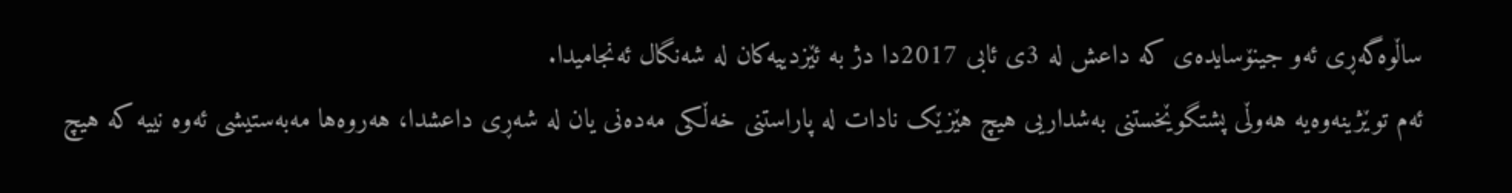ساڵوەگەڕی ئەو جینۆسایدەی کە داعش لە 3ی ئابی 2017دا دژ بە ئێزدییەکان لە شەنگال ئەنجامیدا.
ئەم توێژینەوەیە هەوڵی پشتگوێخستنی بەشداریی هیچ هێزێک نادات لە پاراستنی خەڵکی مەدەنی یان لە شەڕی داعشدا، هەروەها مەبەستیشی ئەوە نییە کە هیچ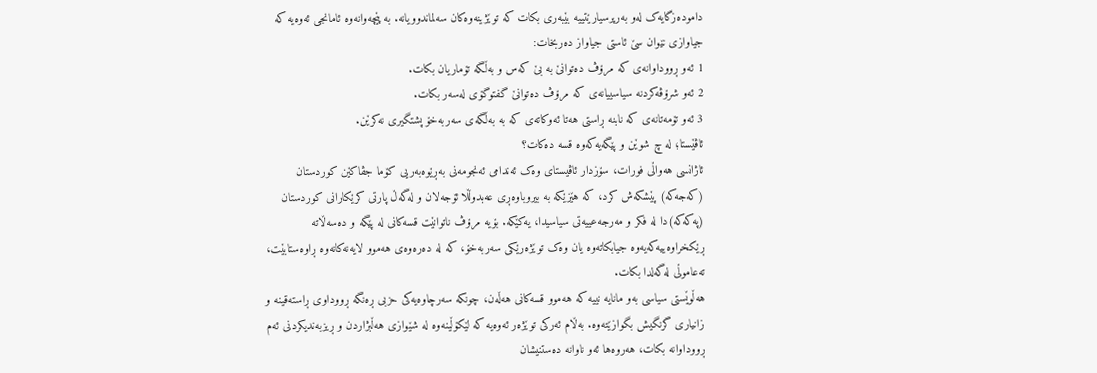دامودەزگایەک لەو بەرپرسیارێتییە بێبەری بکات کە توێژینەوەکان سەلماندوویانە. بە پێچەوانەوە ئامانجی ئەوەیە کە جیاوازی نێوان سێ ئاستی جیاواز دەربخات:
1 ئەو ڕووداوانەی کە مرۆڤ دەتوانێ بە بێ کەس و بەڵگە تۆماریان بکات.
2 ئەو شرۆڤەکردنە سیاسییانەی کە مرۆڤ دەتوانێ گفتوگۆی لەسەر بکات.
3 ئەو تۆمەتانەی کە نابنە ڕاستی هەتا ئەوکاتەی کە بە بەڵگەی سەربەخۆ پشتگیری نەکرێن.
ئاڤێستا؛ لە چ شوێن و پێگەیەکەوە قسە دەکات؟
ئاژانسی هەواڵی فورات، سۆزدار ئاڤیستای وەک ئەندامی ئەنجومەنی بەڕێوەبەریی کۆما جڤاکێن کوردستان (کەجەکە) پێشکەش کرد، کە هێزێکە بە بیروباوەڕی عەبدوڵڵا ئۆجەلان و لەگەڵ پارتی کرێکارانی کوردستان (پەکەکە)دا لە فکر و مەرجەعییەتی سیاسیدا، یەکێکە. بۆیە مرۆڤ ناتوانێت قسەکانی لە پێگە و دەسەڵاتە ڕێکخراوەییەکەیەوە جیابکاتەوە یان وەک توێژەرێکی سەربەخۆ، کە لە دەرەوەی هەموو لایەنەکانەوە ڕاوەستابێت، تەعاموڵی لەگەلدا بکات.
هەڵوێستی سیاسی بەو مانایە نییە کە هەموو قسەکانی هەڵەن، چونکە سەرچاوەیەکی حزبی ڕەنگە ڕووداوی ڕاستەقینە و زانیاری گرنگیش بگوازێتەوە. بەڵام ئەرکی توێژەر ئەوەیە کە لێکۆڵینەوە لە شێوازی هەڵبژاردن و ڕیزبەندیکردنی ئەم ڕووداوانە بکات، هەروەها ئەو ناوانە دەستنیشان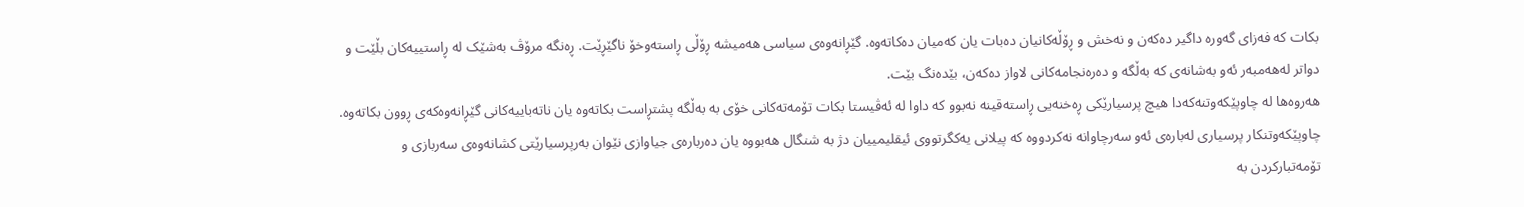بکات کە فەزای گەورە داگیر دەکەن و نەخش و ڕۆڵەکانیان دەبات یان کەمیان دەکاتەوە. گێڕانەوەی سیاسی هەمیشە ڕۆڵی ڕاستەوخۆ ناگێڕێت. ڕەنگە مرۆڤ بەشێک لە ڕاستییەکان بڵێت و دواتر لەهەمبەر ئەو بەشانەی کە بەڵگە و دەرەنجامەکانی لاواز دەکەن، بێدەنگ بێت.
هەروەها لە چاوپێکەوتنەکەدا هیچ پرسیارێکی ڕەخنەیی ڕاستەقینە نەبوو کە داوا لە ئەڤیستا بکات تۆمەتەکانی خۆی بە بەڵگە پشتڕاست بکاتەوە یان ناتەباییەکانی گێڕانەوەکەی ڕوون بکاتەوە.
چاوپێکەوتنکار پرسیاری لەبارەی ئەو سەرچاوانە نەکردووە کە پیلانی یەکگرتووی ئیقلیمییان دژ بە شنگال هەبووە یان دەربارەی جیاوازی نێوان بەرپرسیارێتی کشانەوەی سەربازی و تۆمەتبارکردن بە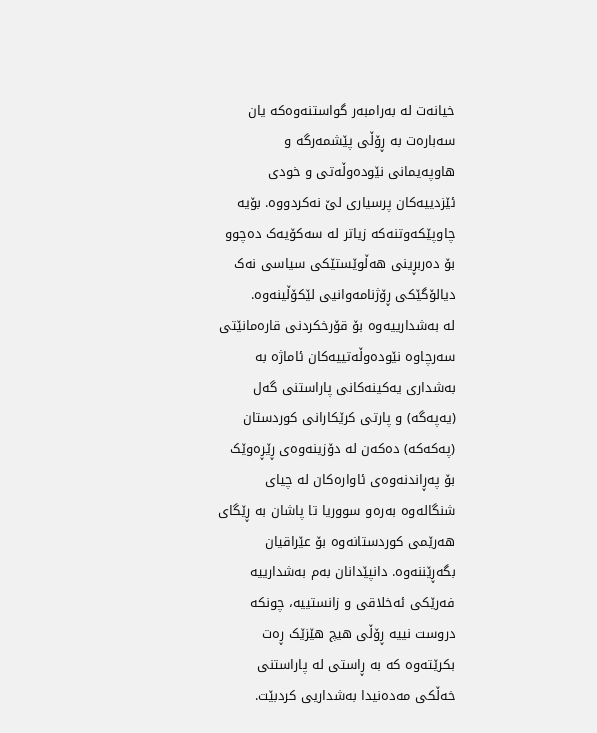خیانەت لە بەرامبەر گواستنەوەکە یان سەبارەت بە ڕۆڵی پێشمەرگە و هاوپەیمانی نێودەوڵەتی و خودی ئێزدییەکان پرسیاری لێ نەکردووە. بۆیە چاوپێکەوتنەکە زیاتر لە سەکۆیەک دەچوو بۆ دەربڕینی هەڵوێستێکی سیاسی نەک دیالۆگێکی ڕۆژنامەوانیی لێکۆڵینەوە.
لە بەشدارییەوە بۆ قۆرخکردنی قارەمانێتی
سەرچاوە نێودەوڵەتییەکان ئاماژە بە بەشداری یەکینەکانی پاراستنی گەل (یەپەگە) و پارتی کرێکارانی کوردستان (پەکەکە) دەکەن لە دۆزینەوەی ڕێڕەوێک بۆ پەڕاندنەوەی ئاوارەکان لە چیای شنگالەوە بەرەو سووریا تا پاشان بە ڕێگای هەرێمی کوردستانەوە بۆ عێراقیان بگەڕێننەوە. دانپێدانان بەم بەشدارییە فەرێکی ئەخلاقی و زانستییە، چونکە دروست نییە ڕۆڵی هیچ هێزێک ڕەت بکرێتەوە کە بە ڕاستی لە پاراستنی خەڵکی مەدەنیدا بەشداریی کردبێت.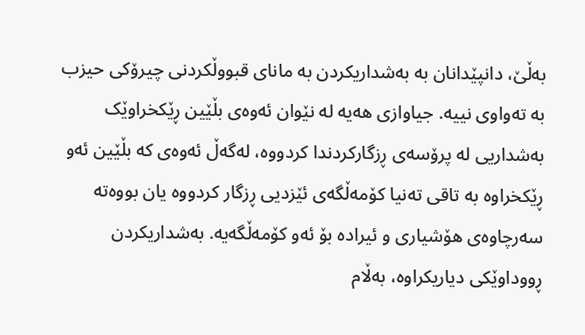بەڵێ، دانپێدانان بە بەشداریکردن بە مانای قبووڵکردنی چیرۆکی حیزب بە تەواوی نییە. جیاوازی هەیە لە نێوان ئەوەی بڵێین ڕێکخراوێک بەشداریی لە پرۆسەی ڕزگارکردندا کردووە، لەگەڵ ئەوەی کە بڵێین ئەو ڕێکخراوە بە تاقی تەنیا کۆمەڵگەی ئێزدیی ڕزگار کردووە یان بووەتە سەرچاوەی هۆشیاری و ئیرادە بۆ ئەو کۆمەڵگەیە. بەشداریکردن ڕووداوێکی دیاریکراوە، بەڵام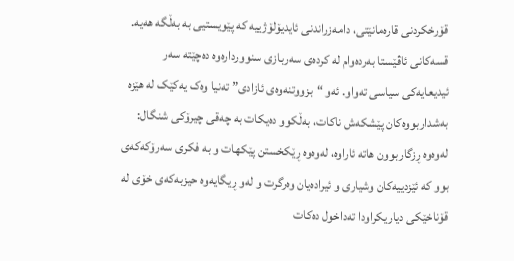قۆرخکردنی قارەمانێتی، دامەزراندنی ئایدیۆلۆژییە کە پێویستیی بە بەڵگە هەیە.
قسەکانی ئاڤێستا بەردەوام لە کردەی سەربازی سنووردارەوە دەچێتە سەر ئیدیعایەکی سیاسی تەواو. ئەو “بزووتنەوەی ئازادی” تەنیا وەک یەکێک لە هێزە بەشداربووەکان پێشکەش ناکات، بەڵکوو دەیکات بە چەقی چیرۆکی شنگال: لەوەوە ڕزگاربوون هاتە ئاراوە، لەوەوە ڕێکخستن پێکهات و بە فکری سەرۆکەکەی بوو کە ئێزدییەکان وشیاری و ئیرادەیان وەرگرت و لەو ڕیگایەوە حیزبەکەی خۆی لە قۆناخێکی دیاریکراودا تەداخول دەکات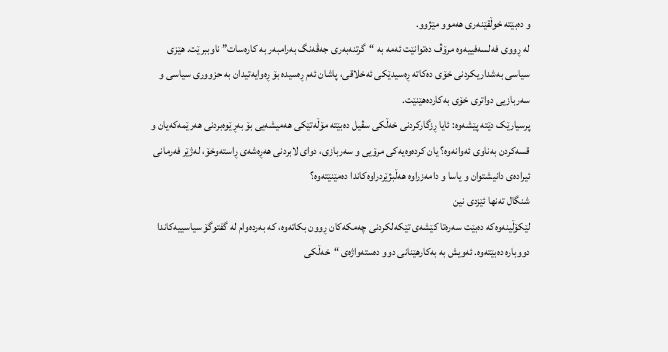و دەبێتە خوڵقێنەری هەموو مێژوو.
لە ڕووی فەلسەفییەوە مرۆڤ دەتوانێت ئەمە بە “گرتنەبەری جەڤەنگ بەرامبەر بە کارەسات” ناوببرێت. هێزی سیاسی بەشداریکردنی خۆی دەکاتە ڕەسیدێکی ئەخلاقی، پاشان ئەم ڕەسیدە بۆ ڕەوایەتیدان بە حزووری سیاسی و سەربازیی دواتری خۆی بەکاردەهێنێت.
پرسیارێک دێتە پێشەوە: ئایا ڕزگارکردنی خەڵکی سڤیل دەبێتە مۆڵەتێکی هەمیشەیی بۆ بەڕێوەبردنی هەرێمەکەیان و قسەکردن بەناوی ئەوانەوە؟ یان کردەوەیەکی مرۆیی و سەربازی، دوای لابردنی هەڕەشەی ڕاستەوخۆ، لەژێر فەرمانی ئیرادەی دانیشتوان و یاسا و دامەزراوە هەڵبژێردراوەکاندا دەمێنێتەوە؟
شنگال تەنها ئێزدی نین
لێکۆڵینەوەکە دەبێت سەرەتا کێشەی تێکەلکردنی چەمکەکان ڕوون بکاتەوە، کە بەردەوام لە گفتوگۆ سیاسییەکاندا دووبارە دەبێتەوە. ئەویش بە بەکارهێنانی دوو دەستەواژەی “خەڵکی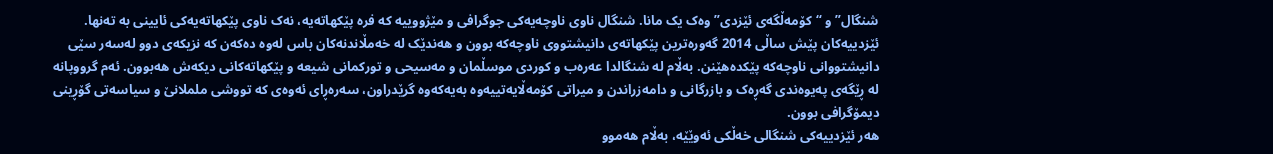شنگال” و “کۆمەڵگەی ئێزدی” وەک یک مانا. شنگال ناوی ناوچەیەکی جوگرافی و مێژووییە کە فرە پێکهاتەیە، نەک ناوی پێکهاتەیەکی ئایینی بە تەنها.
ئێزدییەکان پێش ساڵی 2014 گەورەترین پێکهاتەی دانیشتووی ناوچەکە بوون و هەندێک لە خەمڵاندنەکان باس لەوە دەکەن کە نزیکەی دوو لەسەر سێی دانیشتووانی ناوچەکە پێکدەهێنن. بەڵام لە شنگالدا عەرەب و کوردی موسڵمان و مەسیحی و تورکمانی شیعە و پێکهاتەکانی دیکەش هەبوون. ئەم گرووپانە لە ڕێگەی پەیوەندی گەڕەک و بازرگانی و دامەزراندن و میراتی کۆمەڵایەتییەوە بەیەکەوە گرێدراون، سەرەڕای ئەوەی کە تووشی ململانێ و سیاسەتی گۆڕینی دیمۆگرافی بوون.
هەر ئێزدییەکی شنگالی خەڵکی ئەوێێە، بەڵام هەموو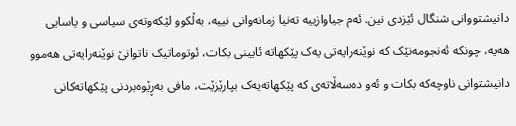دانیشتووانی شنگال ئێزدی نین. ئەم جیاوازییە تەنیا زمانەوانی نییە، بەڵکوو لێکەوتەی سیاسی و یاسایی هەیە، چونکە ئەنجومەنێک کە نوێنەرایەتی یەک پێکهاتە ئایینی بکات، ئوتوماتیک ناتوانێ نوێنەرایەتی هەموو دانیشتوانی ناوچەکە بکات و ئەو دەسەڵاتەی کە پێکهاتەیەک بپارێزێت، مافی بەڕێوەبردنی پێکهاتەکانی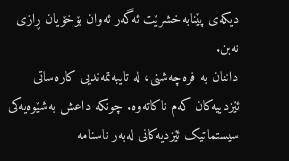دیکەی پێنابەخشرێت ئەگەر ئەوان بۆخۆیان ڕازی نەبن.
داننان بە فرەچەشنی، لە تایبەتمەندیی کارەساتی ئێزدییەکان کەم ناکاتەوە. چونکە داعش بەشێوەیەکی سیستماتیک ئێزدیەکانی لەبەر ناسنامە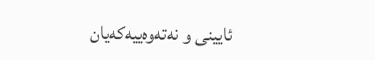ئایینی و نەتەوەییەکەیان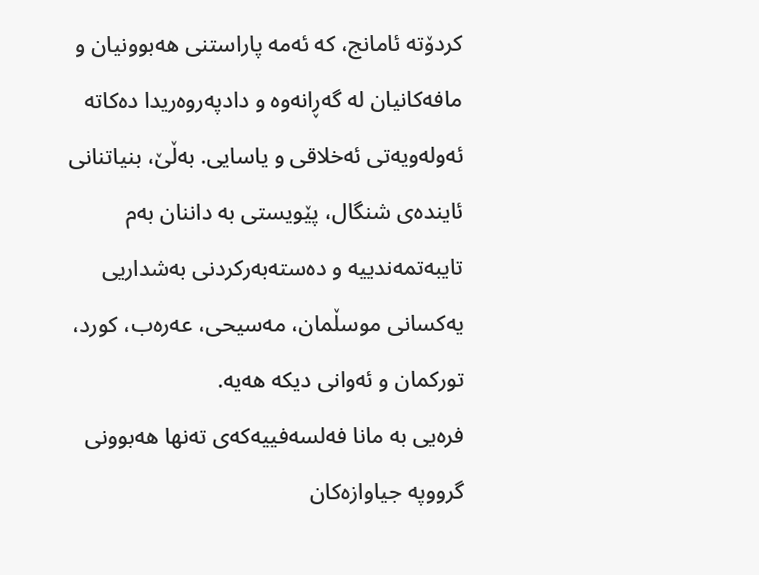کردۆتە ئامانج، کە ئەمە پاراستنی هەبوونیان و مافەکانیان لە گەڕانەوە و دادپەروەریدا دەکاتە ئەولەویەتی ئەخلاقی و یاسایی. بەڵێ، بنیاتنانی ئایندەی شنگال، پێویستی بە داننان بەم تایبەتمەندییە و دەستەبەرکردنی بەشداریی یەکسانی موسڵمان، مەسیحی، عەرەب، کورد، تورکمان و ئەوانی دیکە هەیە.
فرەیی بە مانا فەلسەفییەکەی تەنها هەبوونی گرووپە جیاوازەکان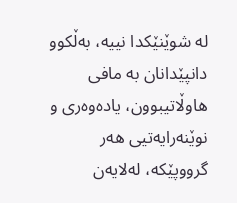لە شوێنێکدا نییە، بەڵکوو دانپێدانان بە مافی هاوڵاتیبوون، یادەوەری و نوێنەرایەتیی هەر گرووپێکە، لەلایەن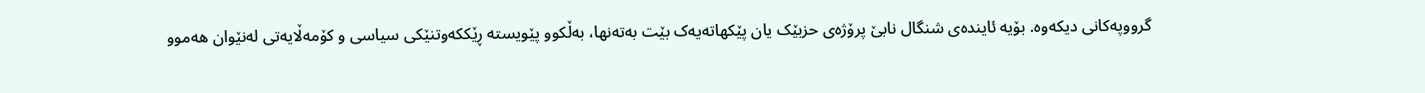گرووپەکانی دیکەوە. بۆیە ئایندەی شنگال نابێ پرۆژەی حزبێک یان پێکهاتەیەک بێت بەتەنها، بەڵکوو پێویستە ڕێککەوتنێکی سیاسی و کۆمەڵایەتی لەنێوان هەموو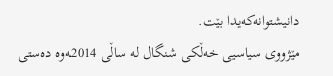دانیشتوانەکەیدا بێت.
مێژووی سیاسیی خەڵکی شنگال لە ساڵی 2014ـەوە دەستی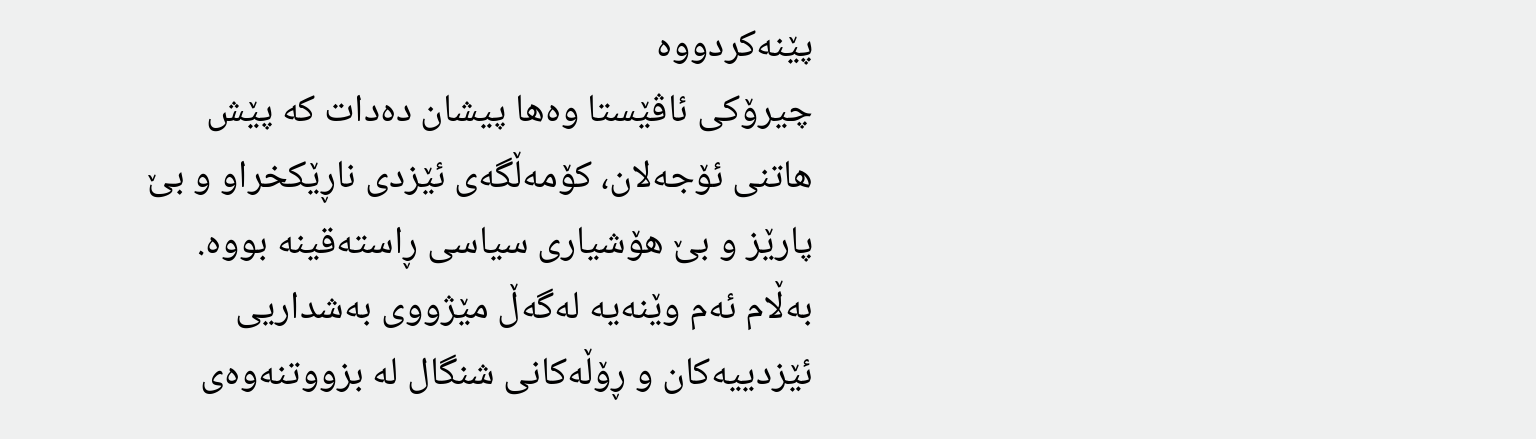پێنەکردووە
چیرۆکی ئاڤێستا وەها پیشان دەدات کە پێش هاتنی ئۆجەلان، کۆمەڵگەی ئێزدی ناڕێکخراو و بێ پارێز و بێ هۆشیاری سیاسی ڕاستەقینە بووە. بەڵام ئەم وێنەیە لەگەڵ مێژووی بەشداریی ئێزدییەکان و ڕۆڵەکانی شنگال لە بزووتنەوەی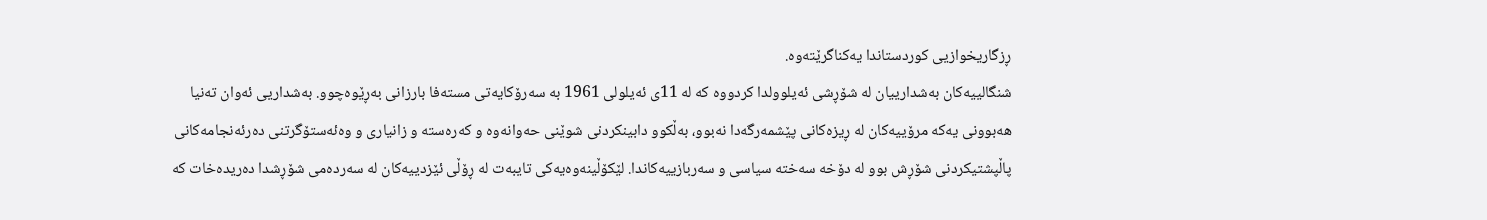ڕزگاریخوازیی کوردستاندا یەکناگرێتەوە.
شنگالییەکان بەشدارییان لە شۆڕشی ئەیلوولدا کردووە کە لە 11ی ئەیلولی 1961 بە سەرۆکایەتی مستەفا بارزانی بەڕێوەچوو. بەشداریی ئەوان تەنیا هەبوونی یەکە مرۆییەکان لە ڕیزەکانی پێشمەرگەدا نەبوو، بەڵکوو دابینکردنی شوێنی حەوانەوە و کەرەستە و زانیاری و وەئەستۆگرتنی دەرئەنجامەکانی پاڵپشتیکردنی شۆڕش بوو لە دۆخە سەختە سیاسی و سەربازییەکاندا. لێکۆڵینەوەیەکی تایبەت لە ڕۆڵی ئێزدییەکان لە سەردەمی شۆڕشدا دەریدەخات کە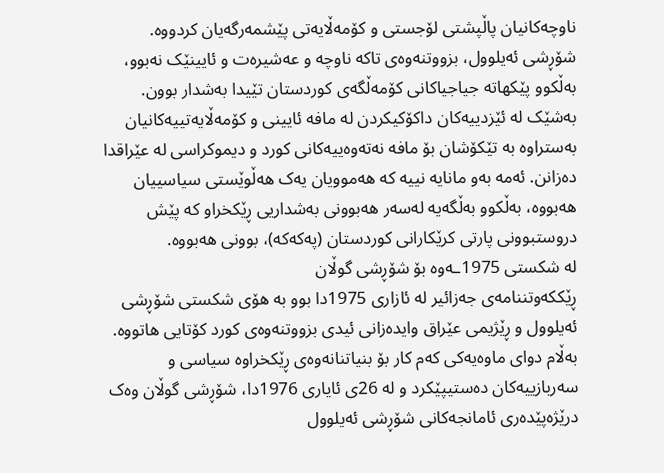ناوچەکانیان پاڵپشتی لۆجستی و کۆمەڵایەتی پێشمەرگەیان کردووە.
شۆڕشی ئەیلوول، بزووتنەوەی تاکە ناوچە و عەشیرەت و ئایینێک نەبوو، بەڵکوو پێکهاتە جیاجیاکانی کۆمەڵگەی کوردستان تێیدا بەشدار بوون. بەشێک لە ئێزدییەکان داکۆکیکردن لە مافە ئایینی و کۆمەڵایەتییەکانیان بەستراوە بە تێکۆشان بۆ مافە نەتەوەییەکانی کورد و دیموکراسی لە عێراقدا دەزانن. ئەمە بەو مانایە نییە کە هەموویان یەک هەڵوێستی سیاسییان هەبووە، بەڵکوو بەڵگەیە لەسەر هەبوونی بەشداریی ڕێکخراو کە پێش دروستبوونی پارتی کرێکارانی کوردستان (پەکەکە)، بوونی هەبووە.
لە شکستی 1975ـەوە بۆ شۆڕشی گوڵان
ڕێککەوتننامەی جەزائیر لە ئازاری 1975دا بوو بە هۆی شکستی شۆڕشی ئەیلوول و ڕێژیمی عێراق وایدەزانی ئیدی بزووتنەوەی کورد کۆتایی هاتووە. بەڵام دوای ماوەیەکی کەم کار بۆ بنیاتنانەوەی ڕێکخراوە سیاسی و سەربازییەکان دەستیپێکرد و لە 26ی ئایاری 1976دا، شۆڕشی گوڵان وەک درێژەپێدەری ئامانجەکانی شۆڕشی ئەیلوول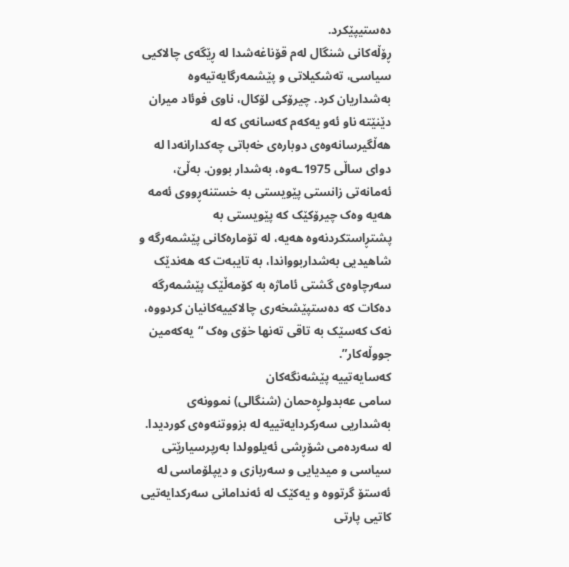دەستیپێکرد.
ڕۆڵەکانی شنگال لەم قۆناغەشدا لە ڕێگەی چالاکیی سیاسی، تەشکیلاتی و پێشمەرگایەتیەوە بەشداریان کرد. چیرۆکی لۆکال، ناوی فوئاد میران دێنێتە ناو ئەو یەکەم کەسانەی کە لە هەڵگیرسانەوەی دوبارەی خەباتی چەکدارانەدا لە دوای ساڵی 1975ـەوە، بەشدار بوون. بەڵێ، ئەمانەتی زانستی پێویستی بە خستنەڕووی ئەمە هەیە وەک چیرۆکێک کە پێویستی بە پشتڕاستکردنەوە هەیە، لە تۆمارەکانی پێشمەرگە و شاهیدیی بەشداربوواندا، بە تایبەت کە هەندێک سەرچاوەی گشتی ئاماژە بە کۆمەڵێک پێشمەرگە دەکات کە دەستپێشخەری چالاکییەکانیان کردووە، نەک کەسێک بە تاقی تەنها خۆی وەک “یەکەمین جووڵەکار”.
کەسایەتییە پێشەنگەکان
سامی عەبدولڕەحمان (شنگالی) نموونەی بەشداریی سەرکردایەتییە لە بزووتنەوەی کوردیدا. لە سەردەمی شۆڕشی ئەیلوولدا بەرپرسیارێتی سیاسی و میدیایی و سەربازی و دیپلۆماسی لە ئەستۆ گرتووە و یەکێک لە ئەندامانی سەرکدایەتیی کاتیی پارتی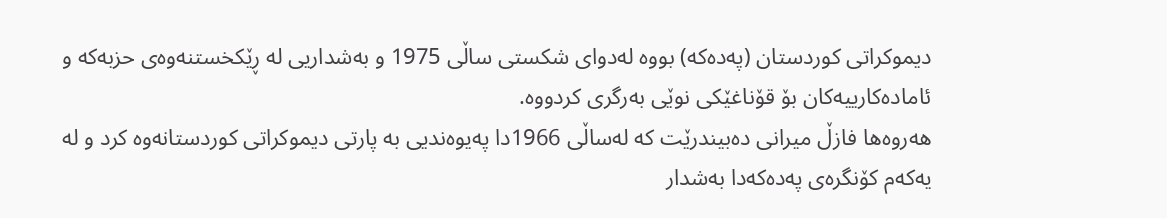دیموکراتی کوردستان (پەدەکە) بووە لەدوای شکستی ساڵی 1975 و بەشداریی لە ڕێکخستنەوەی حزبەکە و ئامادەکارییەکان بۆ قۆناغێکی نوێی بەرگری کردووە.
هەروەها فازڵ میرانی دەبیندرێت کە لەساڵی 1966دا پەیوەندیی بە پارتی دیموکراتی کوردستانەوە کرد و لە یەکەم کۆنگرەی پەدەکەدا بەشدار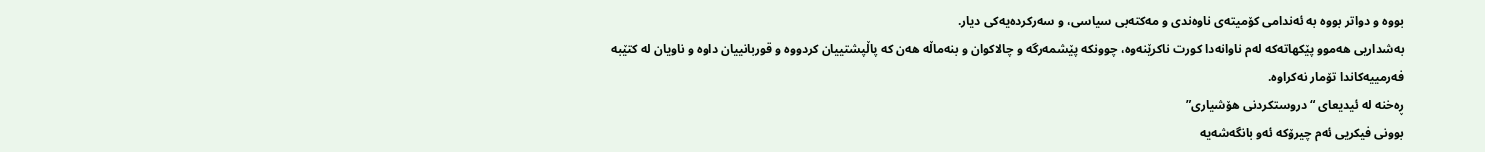بووە و دواتر بووە بە ئەندامی کۆمیتەی ناوەندی و مەکتەبی سیاسی، و سەرکردەیەکی دیار.
بەشداریی هەموو پێکهاتەکە لەم ناوانەدا کورت ناکرێنەوە، چوونکە پێشمەرگە و چالاکوان و بنەماڵە هەن کە پاڵپشتییان کردووە و قوربانییان داوە و ناویان لە کتێبە فەرمییەکاندا تۆمار نەکراوە.
ڕەخنە لە ئیدیعای “دروستکردنی هۆشیاری”
بوونی فیکریی ئەم چیرۆکە ئەو بانگەشەیە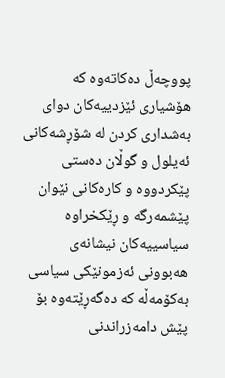پووچەڵ دەکاتەوە کە هۆشیاری ئێزدییەکان دوای بەشداری کردن لە شۆڕشەکانی ئەیلول و گوڵان دەستی پێکردووە و کارەکانی نێوان پێشمەرگە و ڕێکخراوە سیاسییەکان نیشانەی هەبوونی ئەزمونێکی سیاسی بەکۆمەڵە کە دەگەڕێتەوە بۆ پێش دامەزراندنی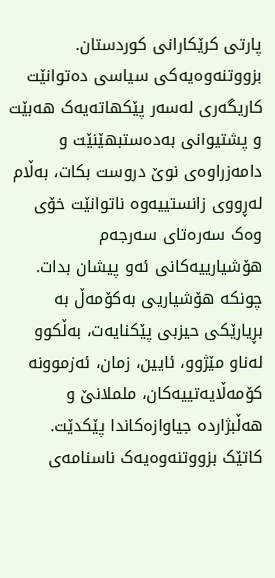پارتی کرێکارانی کوردستان. بزووتنەوەیەکی سیاسی دەتوانێت کاریگەری لەسەر پێکهاتەیەک هەبێت و پشتیوانی بەدەستبهێنێت و دامەزراوەی نوێ دروست بکات، بەڵام لەڕووی زانستییەوە ناتوانێت خۆی وەک سەرەتای سەرجەم هۆشیارییەکانی ئەو پیشان بدات. چونکە هۆشیاریی بەکۆمەڵ بە بڕیارێکی حیزبی پێکنایەت، بەڵکوو لەناو مێژوو، ئایین، زمان، ئەزموونە کۆمەڵایەتییەکان، ململانێ و هەڵبژاردە جیاوازەکاندا پێکدێت.
کاتێک بزووتنەوەیەک ناسنامەی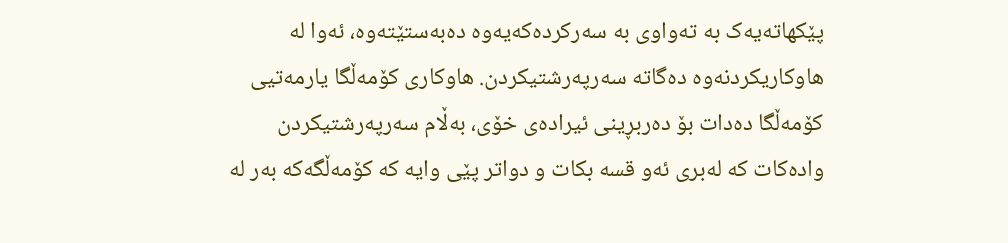پێکهاتەیەک بە تەواوی بە سەرکردەکەیەوە دەبەستێتەوە، ئەوا لە هاوکاریکردنەوە دەگاتە سەرپەرشتیکردن. هاوکاری کۆمەڵگا یارمەتیی کۆمەڵگا دەدات بۆ دەربڕینی ئیرادەی خۆی، بەڵام سەرپەرشتیکردن وادەکات کە لەبری ئەو قسە بکات و دواتر پێی وایە کە کۆمەڵگەکە بەر لە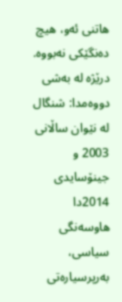هاتنی ئەو، هیچ دەنگێکی نەبووە.
درێژە لە بەشی دووەمدا: شنگال لە نێوان ساڵانی 2003 و جینۆسایدی 2014دا هاوسەنگی سیاسی، بەرپرسیارەتی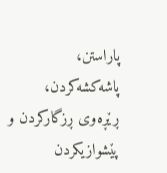پاراستن، پاشەکشەکردن، ڕێڕەوی ڕزگارکردن و پێشوازیکردن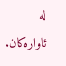لە ئاوارەکان.